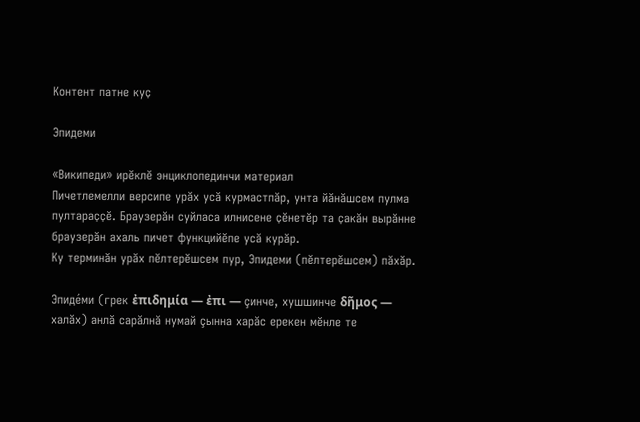Контент патне куҫ

Эпидеми

«Википеди» ирĕклĕ энциклопединчи материал
Пичетлемелли версипе урӑх усӑ курмастпӑр, унта йӑнӑшсем пулма пултараҫҫӗ. Браузерӑн суйласа илнисене ҫӗнетӗр та ҫакӑн вырӑнне браузерӑн ахаль пичет функцийӗпе усӑ курӑр.
Ку терминăн урăх пĕлтерĕшсем пур, Эпидеми (пĕлтерĕшсем) пăхăр.

Эпиде́ми (грек ἐπιδημία — ἐπι — çинче, хушшинче δῆμος — халăх) анлă сарăлнă нумай çынна харăс ерекен мĕнле те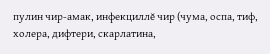пулин чир-амак, инфекциллĕ чир (чума, оспа, тиф, холера, дифтери, скарлатина,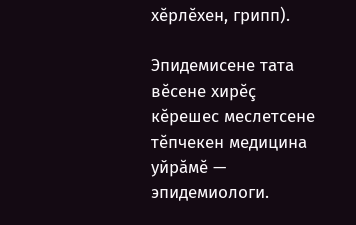хĕрлĕхен, грипп).

Эпидемисене тата вĕсене хирĕç кĕрешес меслетсене тĕпчекен медицина уйрăмĕ — эпидемиологи.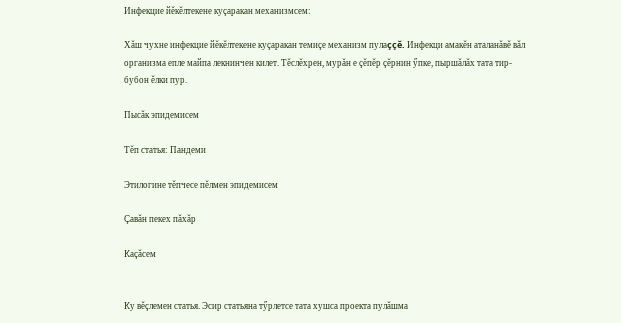Инфекцие йĕкĕлтекене куçаракан механизмсем:

Хăш чухне инфекцие йĕкĕлтекене куçаракан темиçе механизм пулаççĕ. Инфекци амакĕн аталанăвĕ вăл организма епле майпа лекнинчен килет. Тĕслĕхрен, мурăн е çĕпĕр çĕрнин ӳпке, пыршăлăх тата тир-бубон ĕлки пур.

Пысăк эпидемисем

Тĕп статья: Пандеми

Этилогине тĕпчесе пĕлмен эпидемисем

Çавăн пекех пăхăр

Каçăсем


Ку вĕçлемен статья. Эсир статьяна тӳрлетсе тата хушса проекта пулăшма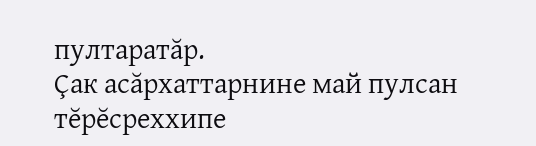пултаратăр.
Çак асăрхаттарнине май пулсан тĕрĕсреххипе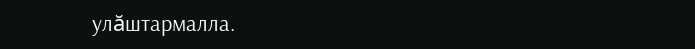улăштармалла.